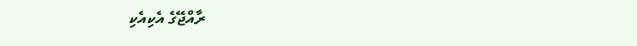ރާއްޖޭގެ އެކިއެކި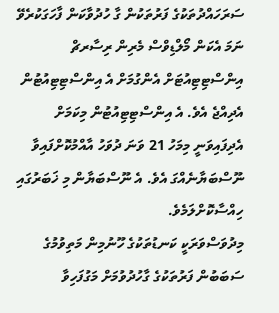ސަރަހައްދުތަކުގެ ފަރުތަކުން ގާ ހުދުވާކަން ފާހަގަކުރެވޭ ނަމަ އެކަން މޯލްޑިވްސް މެރިން ރިސާރޗް އިންސްޓިޓިއުޓަށް އެންގުމަށް އެ އިންސްޓިޓިއުޓުން އެދިއްޖެ އެވެ. އެ އިންސްޓިޓިއުޓުން މިކަމަށް އެދިފައިވަނީ މިމަހު 21 ވަނަ ދުވަހު އާއްމުކޮށްފައިވާ ނޫސްބަޔާނެއްގަ އެވެ. އެ ނޫސްބަޔާން މި ޚަބަރުގައި ހިއްސާކޮށްލަމެވެ.
މިދުވަސްވަރަކީ ކަނޑުތަކުގެ ހޫނުމިން މަތިވުމުގެ ސަބަބުން ފަރުތަކުގެ ގާހުދުވުމަށް މަގުފަހިވާ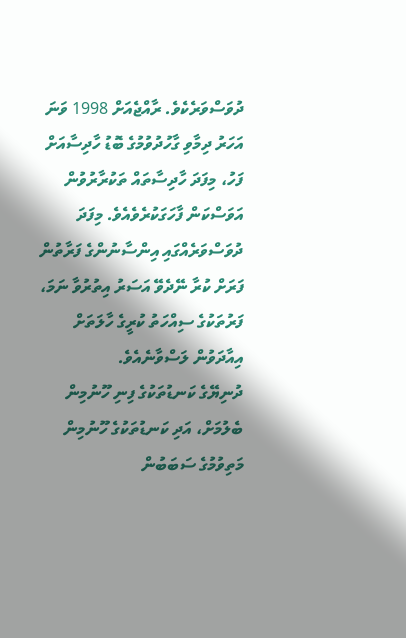ދުވަސްވަރެކެވެ. ރާއްޖެއަށް 1998 ވަނަ އަހަރު ދިމާވި ގާހުދުވުމުގެ ބޮޑު ހާދިސާއަށް ފަހު، މިފަދަ ހާދިސާތައް ތަކުރާރުވުން އަވަސްކަން ފާހަގަކުރެވެއެވެ. މިފަދަ ދުވަސްވަރެއްގައި އިންސާނުންގެ ފަރާތުން ފަރަށް ކުރާ ނޭދެވޭ އަސަރު އިތުރުވާ ނަމަ، ފަރުތަކުގެ ސިއްހަތު ކުރީގެ ހާލަތަށް އިއާދަވުން ލަސްވާނެއެވެ.
ދުނިޔޭގެ ކަނޑުތަކުގެ ފިނި ހޫނުމިން ބެލުމަށް، އަދި ކަނޑުތަކުގެ ހޫނުމިން މަތިވުމުގެ ސަބަބުން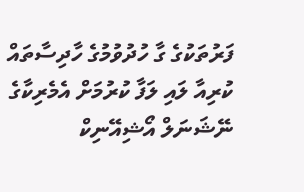ފަރުތަކުގެ ގާ ހުދުވުމުގެ ހާދިސާތައް ކުރިއާ ލައި ލަފާ ކުރުމަށް އެމެރިކާގެ ނޭޝަނަލް އޯޝިއޭނިކް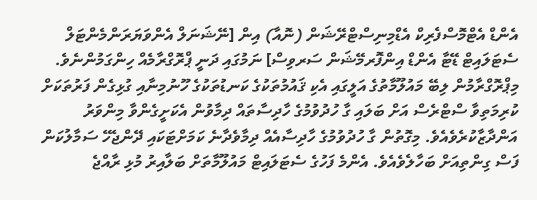އެންޑް އެޓްމޮސްފެރިކް އެޑްމިނިސްޓްރޭޝަން (ނޮއާ) އިން [ނޭޝަނަލް އެންވަޔަރަންމެންޓަލް ސެޓަލައިޓް ޑޭޓާ އެންޑް އިންފޮރމޭޝަން ސަރވިސް] ނަމުގައި ދަނީ ޕްރޮގްރާމެއް ހިންގަމުންނެވެ. މިޕްރޮގްރާމުން ލިބޭ މައުލޫމާތުގެ އަލީގައި އެކި ޤައުމުތަކުގެ ކަނޑުތަކުގެ ހޫނުމިނާއި ގުޅިގެން ފަރުތަކަށް ކުރިމަތިވާ ސްޓްރެސް އަށް ބަލައި ގާ ހުދުވުމުގެ ހާދިސާތައް ދިމާވުން އެކަށީގެންވާ މިންވަރު އަންދާޒާކުރެވެއެވެ. މިގޮތުން ގާ ހުދުވުމުގެ ހާދިސާއެއް ދިމާވެދާނެ ކަމަށްޓަކައި ދޭންޖެހޭ ސަމާލުކަން ފަސް ގިންތިއަށް ބަހާލެވެއެވެ. އެންމެ ފަހުގެ ސެޓަލައިޓް މައުލޫމާތަށް ބަލާއިރު މުޅި ރާއްޖެ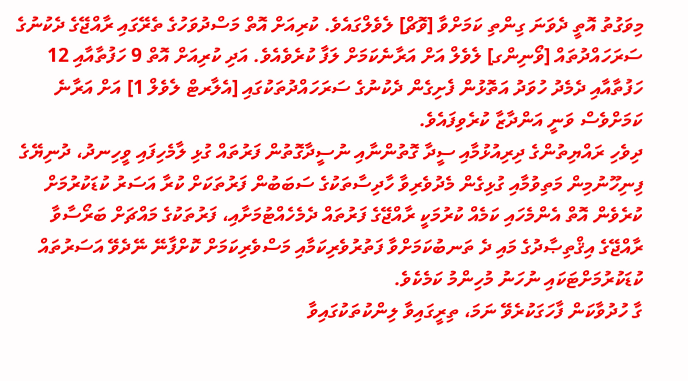މިވަގުތު އޮތީ ދެވަނަ ގިންތި ކަމަށްވާ [ވޮޗް] ލެވެލްގައެވެ. ކުރިއަށް އޮތް މަސްދުވަހުގެ ތެރޭގައި ރާއްޖޭގެ ދެކުނުގެ ސަރަހައްދުތައް [ވޯނިންގ] ލެވެލް އަށް އަރާނެކަމަށް ލަފާ ކުރެވެއެވެ. އަދި ކުރިއަށް އޮތް 9 ހަފުތާއާއި 12 ހަފުތާއާއި ދެމެދު ހުވަދު އަތޮޅުން ފެށިގެން ދެކުނުގެ ސަރަހައްދުތަކުގައި [އެލާރޓް ލެވެލް 1] އަށް އަރާނެ ކަމަށްވެސް ވަނީ އަންދާޒާ ކުރެވިފައެވެ.
ދިވެހި ރައްޔިތުންގެ ދިރިއުޅުމާއި ސީދާ ގޮތުންނާއި ނުސީދާގޮތުން ފަރުތައް ގުޅި ލާމެހިފައި ވީހިނދު، ދުނިޔޭގެ ފިނިހޫނުމިން މަތިވުމާއި ގުޅިގެން މެދުވެރިވާ ހާދިސާތަކުގެ ސަބަބުން ފަރުތަކަށް ކުރާ އަސަރު ކުޑަކުރުމަށް ކުރެވެން އޮތް އެންމެހައި ކަމެއް ކުރުމަކީ ރާއްޖޭގެ ފަރުތައް ދެމެހެއްޓުމަށާއި، ފަރުތަކުގެ މައްޗަށް ބަރޯސާވާ ރާއްޖޭގެ އިޤްތިޞާދުގެ މައި ދެ ތަނބުކަމަށްވާ ފަތުރުވެރިކަމާއި މަސްވެރިކަމަށް ކޮށްފާނޭ ނޭދެވޭ އަސަރުތައް ކުޑަކުރުމަށްޓަކައި ނުހަނު މުހިންމު ކަމެކެވެ.
ގާ ހުދުވާކަން ފާހަގަކުރެވޭ ނަމަ، ތިރީގައިވާ ލިންކުތަކުގައިވާ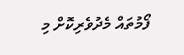ފޯމުތައް މެދުވެރިކޮށް މި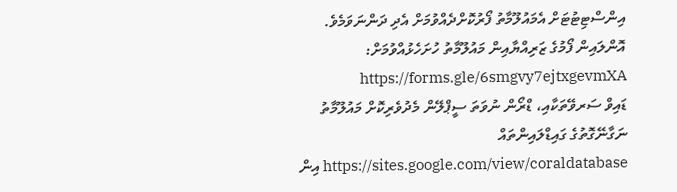އިންސްޓިޓުޓަށް އެމައުލޫމާތު ފޯރުކޮށްދެއްވުމަށް އެދި ދަންނަވަމެވެ.
އޮންލައިން ފޯމުގެ ޒަރިއްޔާއިން މައުލޫމާތު ހުށަހެޅުއްވުމަށް: https://forms.gle/6smgvy7ejtxgevmXA
ޑައިވް ސަރވޭތަކާއި، ޑްރޯން ނުވަތަ ސީޕްލޭން މެދުވެރިކޮށް މައުލޫމާތު ނަގާނޭގޮތުގެ ގައިޑްލައިންތައް https://sites.google.com/view/coraldatabase އިން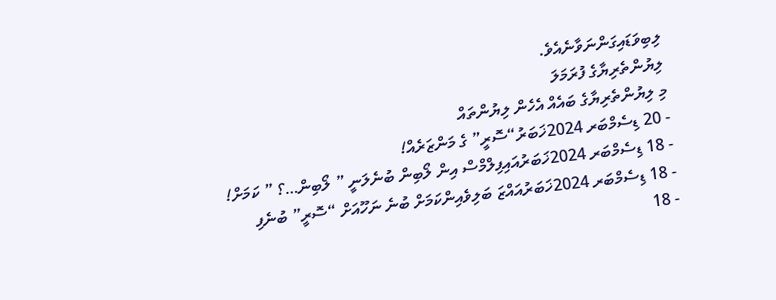ލިބިވަޑައިގަންނަވާނެއެވެ.
ލިޔުންތެރިޔާގެ ފުރަމަލަ
މި ލިޔުންތެރިޔާގެ ބައެއް އެހެން ލިޔުންތައް
- 20 ޑިސެމްބަރ 2024ޚަބަރު“ސޮރީ” ގެ މަންޒަރެއް!
- 18 ޑިސެމްބަރ 2024ޚަބަރުއައިފިލްމްސް އިން ލޯބިން ބުނެލަނީ ” ލޯބިން…؟ ” ކަމަށް!
- 18 ޑިސެމްބަރ 2024ޚަބަރުއައްޒަ ބަލިވެއިންކަމަށް ބުނެ ނަހޫއަށް “ސޮރީ” ބުނެފި
- 18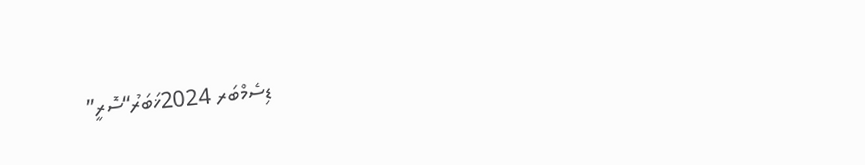ޑިސެމްބަރ 2024ޚަބަރު“ސޮރީ”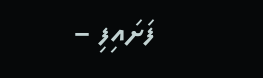ފަށައިފި –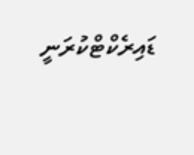ޑައިރެކްޓްކުރަނީ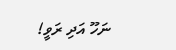ނަހޫ އަދި ރަވީ!